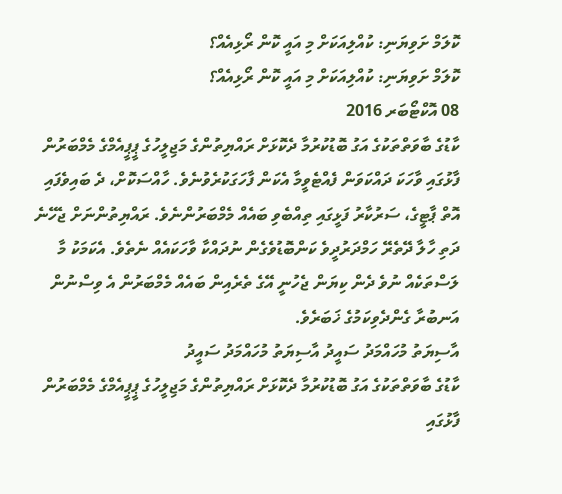ކޮލަމް ށަވިޔަނި: ކުއްލިއަކަށް މި އައީ ކޮން ރޯޅިއެއް؟
ކޮލަމް ށަވިޔަނި: ކުއްލިއަކަށް މި އައީ ކޮން ރޯޅިއެއް؟
08 އޮކްޓޯބަރ 2016
ކާޑުގެ ބާވަތްތަކުގެ އަގު ބޮޑުކުރުމާ ދެކޮޅަށް ރައްޔިތުންގެ މަޖިލީހުގެ ޕީޕީއެމްގެ މެމްބަރުން ފާޅުގައި ވާހަކަ ދައްކަވަން ފެއްޓެވީމާ އެކަން ފާހަގަކުރެވުނެވެ. ހާއްސަކޮށް، ދެ ބައިވެފައި އޮތް ޕާޓީގެ، ސަރުކާރު ފަޅީގައި ތިއްބެވި ބައެއް މެމްބަރުންނެވެ. ރައްޔިތުންނަށް ޖެހޭނެ ދަތި ހާލާ ދޭތެރޭ ހަމްދަރުދީވެ ކަންބޮޑުވެގެން ނުދައްކާ ވާހަކައެއް ނެތެވެ. އެކަމަކު މާ ލަސްތަކެއް ނުވެ ދެން ކިޔަން ޖެހުނީ އޭގެ ތެރެއިން ބައެއް މެމްބަރުން އެ ވިސްނުން އަނބުރާ ގެންދެވިކަމުގެ ޚަބަރެވެ.
އާސިޔަތު މުހައްމަދު ސައީދު އާސިޔަތު މުހައްމަދު ސައީދު
ކާޑުގެ ބާވަތްތަކުގެ އަގު ބޮޑުކުރުމާ ދެކޮޅަށް ރައްޔިތުންގެ މަޖިލީހުގެ ޕީޕީއެމްގެ މެމްބަރުން ފާޅުގައި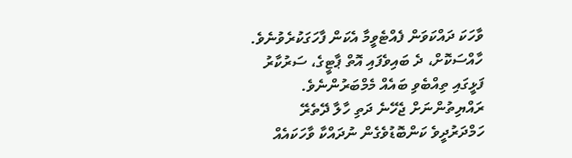ވާހަކަ ދައްކަވަން ފެއްޓެވީމާ އެކަން ފާހަގަކުރެވުނެވެ. ހާއްސަކޮށް، ދެ ބައިވެފައި އޮތް ޕާޓީގެ، ސަރުކާރު ފަޅީގައި ތިއްބެވި ބައެއް މެމްބަރުންނެވެ. ރައްޔިތުންނަށް ޖެހޭނެ ދަތި ހާލާ ދޭތެރޭ ހަމްދަރުދީވެ ކަންބޮޑުވެގެން ނުދައްކާ ވާހަކައެއް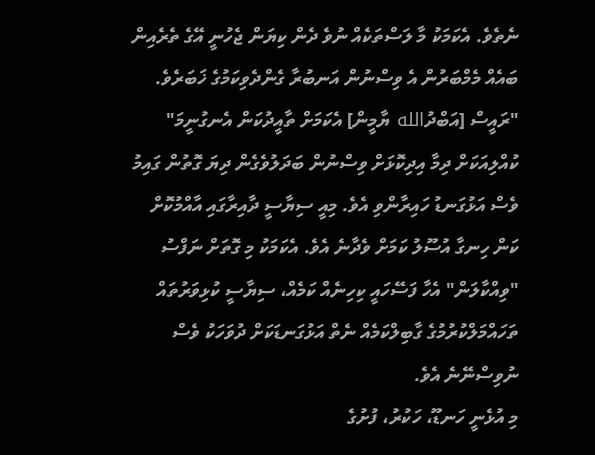ނެތެވެ. އެކަމަކު މާ ލަސްތަކެއް ނުވެ ދެން ކިޔަން ޖެހުނީ އޭގެ ތެރެއިން ބައެއް މެމްބަރުން އެ ވިސްނުން އަނބުރާ ގެންދެވިކަމުގެ ޚަބަރެވެ.
"ރައީސް [އަބްދުالله ޔާމީން] އެކަމަށް ތާއީދުކަން އެނގުނީމަ" ކުއްލިއަކަށް ދިމާ އިދިކޮޅަށް ވިސްނުން ބަދަލުވެގެން ދިޔަ ގޮތުން ގައިމު ވެސް އަޅުގަނޑު ހައިރާންވި އެވެ. މިއީ ސިޔާސީ ދާއިރާގައި އާއްމުކޮށް ކަން ހިނގާ އުސޫލު ކަމަށް ވެދާނެ އެވެ. އެކަމަކު މި ގޮތަށް ނަފްސު "ވިއްކާލަން" އެހާ ފަސޭހައީ ކިހިނެއް ކަމެއް، ސިޔާސީ ކުޅިވަރުތައް ތަހައްމަލްކުރުމުގެ ގާބިލްކަމެއް ނެތް އަޅުގަނޑަކަށް ދުވަހަކު ވެސް ނުވިސްނޭނެ އެވެ.
މި އުޅެނީ ހަނޑޫ، ހަކުރު، ފުށުގެ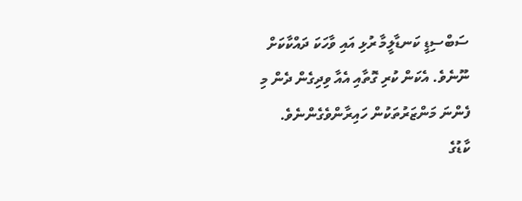ސަބްސިޑީ ކަނޑާލީމާ ރުޅި އައި ވާހަކަ ދައްކާކަށް ނޫނެވެ. އެކަން ކުރި ގޮތާއި އެއާ ވިދިގެން ދެން މި ފެންނަ މަންޒަރުތަކުން ހައިރާންވެގެންނެވެ.
ކާޑުގެ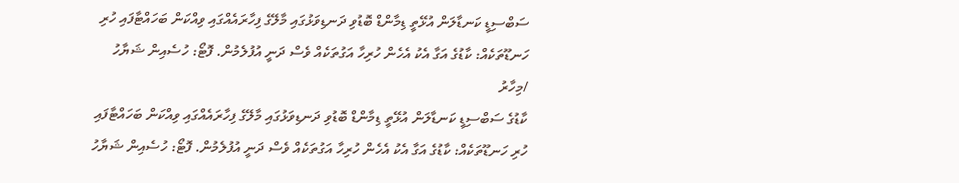ސަބްސިޑީ ކަނޑާލަން އުޅޭތީ ޑިމާންޑް ބޮޑުވި ދަނޑިވަޅުގައި މާލޭގެ ފިހާރައެއްގައި ވިއްކަން ބަހައްޓާފައި ހުރި ހަނޑޫތަކެއް: ކާޑުގެ އަގާ އެކު އެހެން ހުރިހާ އަގުތަކެއް ވެސް ދަނީ އުފުލެމުން. ފޮޓޯ: ހުސެއިން ޝަޔާހު /މިހާރު
ކާޑުގެ ސަބްސިޑީ ކަނޑާލަން އުޅޭތީ ޑިމާންޑް ބޮޑުވި ދަނޑިވަޅުގައި މާލޭގެ ފިހާރައެއްގައި ވިއްކަން ބަހައްޓާފައި ހުރި ހަނޑޫތަކެއް: ކާޑުގެ އަގާ އެކު އެހެން ހުރިހާ އަގުތަކެއް ވެސް ދަނީ އުފުލެމުން. ފޮޓޯ: ހުސެއިން ޝަޔާހު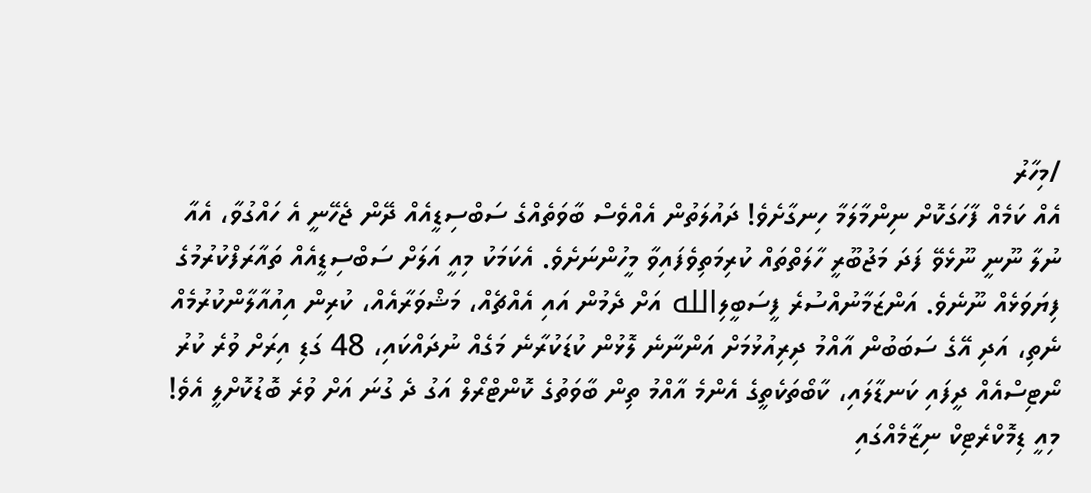/މިހާރު
އެއް ކަމެއް ފާހަގަކޮށް ނިންމާލަމާ ހިނގާށެވެ! ދައުލަތުން އެއްވެސް ބާވަތެއްގެ ސަބްސިޑީއެއް ދޭން ޖެހޭނީ އެ ހައްގުވާ، އެއާ ނުލާ ނޫނީ ނޫޅެވޭ ފަދަ މަޖުބޫރީ ހާލަތްތައް ކުރިމަތިވެފައިވާ މީހުންނަށެވެ. އެކަމަކު މިއީ އަލަށް ސަބްސިޑީއެއް ތައާރަފްކުރުމުގެ ފިޔަވަޅެއް ނޫނެވެ. އަންޒަމާނުއްސުރެ ފީސަބީލިالله އަށް ދެމުން އައި އެއްޗެއް، މަޝްވަރާއެއް، ކުރިން އިއުއާލާންކުރުމެއް ނެތި، އަދި އޭގެ ސަބަބުން އާއްމު ދިރިއުޅުމަށް އަންނާނެ ލޮޅުން ކުޑަކުރާނެ މަގެއް ނުދައްކައި، 48 ގަޑި އިރަށް ވުރެ ކުރު ނޯޓިސްއެއް ދީފައި ކަނޑާލައި، ކާބޯތަކެތީގެ އެންމެ އާއްމު ތިން ބާވަތުގެ ކޮންޓްރޯލް އަގު ދެ ގުނަ އަށް ވުރެ ބޮޑުކޮށްލީ އެވެ! މިއީ ޑިމޮކްރެޓިކް ނިޒާމެއްގައި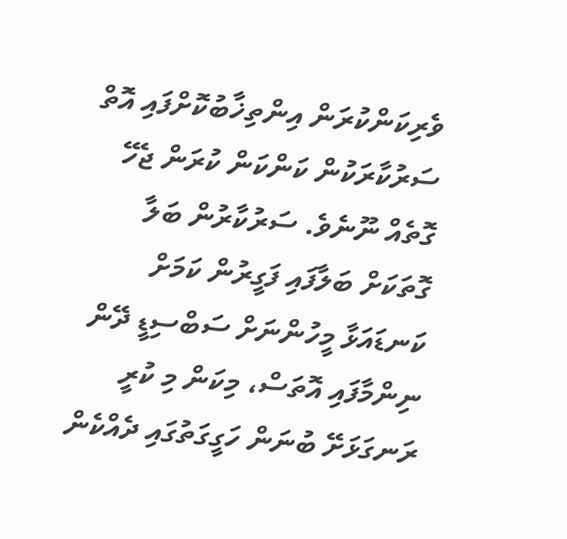ވެރިކަންކުރަން އިންތިޚާބުކޮށްފައި އޮތް ސަރުކާރަކުން ކަންކަން ކުރަން ޖެހޭ ގޮތެއް ނޫނެވެ. ސަރުކާރުން ބަލާ ގޮތަކަށް ބަލާފައި ފަގީރުން ކަމަށް ކަނޑައަޅާ މީހުންނަށް ސަބްސިޑީ ދޭން ނިންމާފައި އޮތަސް، މިކަން މި ކުރީ ރަނގަޅަށޭ ބުނަން ހަގީގަތުގައި ދެއްކެން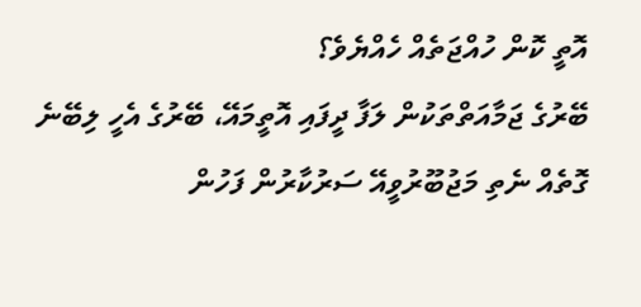އޮތީ ކޮން ހުއްޖަތެއް ހެއްޔެވެ؟
ބޭރުގެ ޖަމާއަތްތަކުން ލަފާ ދީފައި އޮތީމައޭ، ބޭރުގެ އެހީ ލިބޭނެ ގޮތެއް ނެތި މަޖުބޫރުވީއޭ ސަރުކާރުން ފަހުން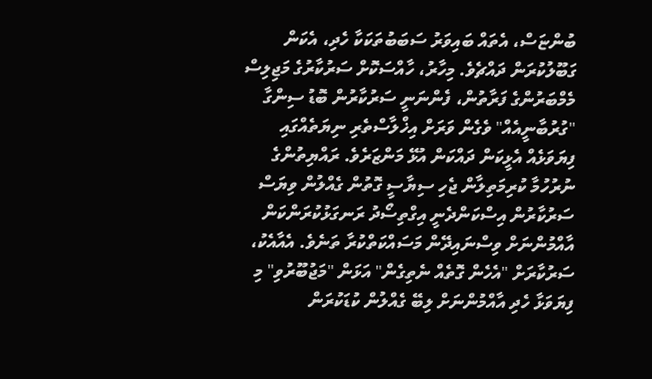ބުންޏަސް، އެތައް ބައިވަރު ސަބަބުތަކަކާ ހެދި، އެކަން ގަބޫލުކުރަން ދައްޗެވެ. މިހާރު، ހާއްސަކޮށް ސަރުކާރުގެ މަޖިލިސް މެމްބަރުންގެ ފަރާތުން، ފެންނަނީ ސަރުކާރުން ބޮޑު ސިންގާ "ގުރުބާނީއެއް" ވެގެން ވަރަށް އިޚްލާސްތެރި ނިޔަތެއްގައި ފިޔަވަޅެއް އެޅީކަން ދައްކަން އުޅޭ މަންޒަރެވެ. ރައްޔިތުންގެ ނުރުހުމާ ކުރިމަތިލާން ޖެހި ސިޔާސީ ގޮތުން ގެއްލުން ވިޔަސް ސަރުކާރުން އިސްކަންދެނީ އިގްތިސޯދު ރަނގަޅުކުރަންކަން އާއްމުންނަށް ވިސްނައިދޭން މަސައްކަތްކުރާ ތަނެވެ. އެއާއެކު، ސަރުކާރަށް "އެހެން ގޮތެއް ނެތިގެން" އަޅަން "މަޖުބޫރުވި" މި ފިޔަވަޅާ ހެދި އާއްމުންނަށް ލިބޭ ގެއްލުން ކުޑަކުރަން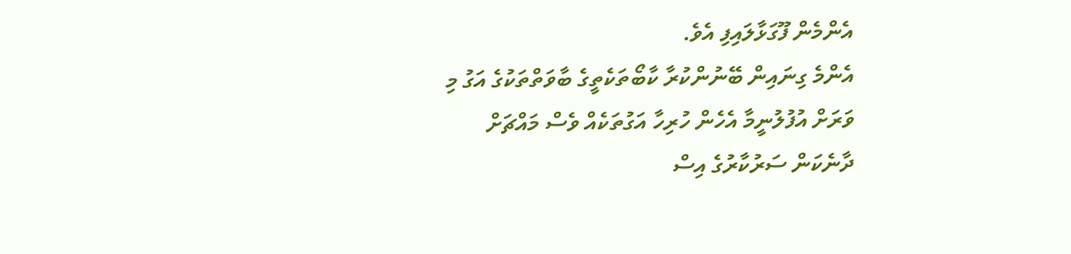އެންމެން ފޫގަޅާލައިފި އެވެ.
އެންމެ ގިނައިން ބޭނުންކުރާ ކާބޯތަކެތީގެ ބާވަތްތަކުގެ އަގު މި ވަރަށް އުފުލުނީމާ އެހެން ހުރިހާ އަގުތަކެއް ވެސް މައްޗަށް ދާނެކަން ސަރުކާރުގެ އިސް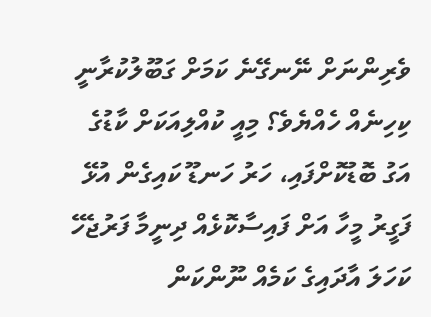ވެރިންނަށް ނޭނގޭނެ ކަމަށް ގަބޫލުކުރާނީ ކިހިނެއް ހެއްޔެވެ؟ މިއީ ކުއްލިއަކަށް ކާޑުގެ އަގު ބޮޑުކޮށްފައި، ހަރު ހަނޑޫ ކައިގެން އުޅޭ ފަގީރު މީހާ އަށް ފައިސާކޮޅެއް ދިނީމާ ފަރުޖެހޭ ކަހަލަ އާދައިގެ ކަމެއް ނޫންކަން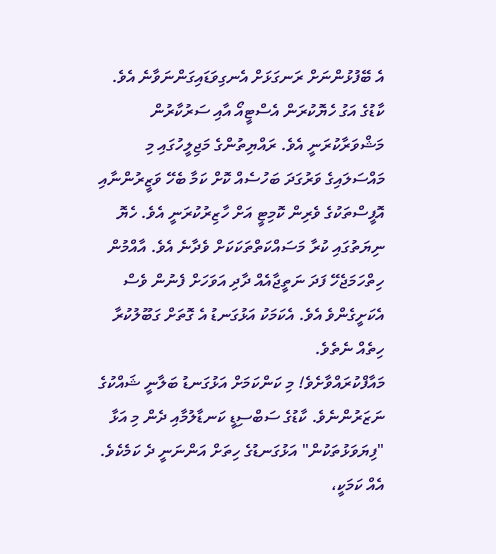އެ ބޭފުޅުންނަށް ރަނގަޅަށް އެނގިވަޑައިގަންނަވާނެ އެވެ.
ކާޑުގެ އަގު ހެޔޮކުރަން އެސްޓީއޯ އާއި ސަރުކާރުން މަޝްވަރާކުރަނީ އެވެ. ރައްޔިތުންގެ މަޖިލީހުގައި މި މައްސަލައިގެ ވަރުގަދަ ބަހުސެއް ކޮށް ކަމާ ބެހޭ ވަޒީރުންނާއި އޮފީސްތަކުގެ ވެރިން ކޮމިޓީ އަށް ހާޒިރުކުރަނީ އެވެ. ހެޔޮ ނިޔަތުގައި ކުރާ މަސައްކަތްތަކަކަށް ވެދާނެ އެވެ. އާއްމުން ހިތްހަމަޖެހޭ ފަދަ ނަތީޖާއެއް ދާދި އަވަހަށް ފެނުން ވެސް އެކަށީގެންވެ އެވެ. އެކަމަކު އަޅުގަނޑު އެ ގޮތަށް ގަބޫލުކުރާ ހިތެއް ނެތެވެ.
މައާފްކުރައްވާށެވެ! މި ކަންކަމަށް އަޅުގަނޑު ބަލާނީ ޝައްކުގެ ނަޒަރުންނެވެ. ކާޑުގެ ސަބްސިޑީ ކަނޑާލުމާއި ދެން މި އަޅާ "ފިޔަވަޅުތަކުން" އަޅުގަނޑުގެ ހިތަށް އަންނަނީ ދެ ކަމެކެވެ. އެއް ކަމަކީ،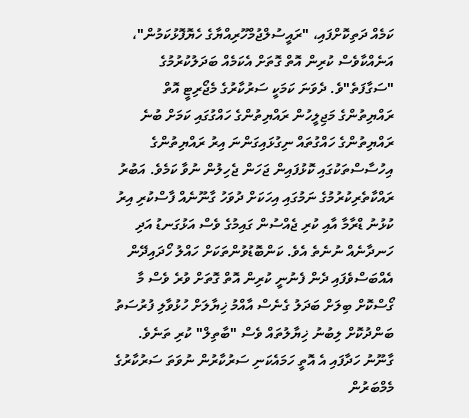ކަމެއް ދަތިކޮށްފައި، "ރައީސުލްޖުމްހޫރިއްޔާގެ ހެޔޮފޮޅުކަމުން"، އަނެއްކާވެސް ކުރިން އޮތް ގޮތަށް އެކަމެއް ބަދަލުކުރުމުގެ "ސަގާފަތެ"ވެ. ދެވަނަ ކަމަކީ ސަރުކާރުގެ މެޖޯރިޓީ އޮތް ރައްޔިތުންގެ މަޖިލީހުން ރައްޔިތުންގެ ހައްގުގައި ކަމަށް ބުނެ ރައްޔިތުންގެ ހައްގުތައް ނިގުޅައިގަންނަ އިރު ރައްޔިތުންގެ އިހުސާސްތަކުގައި ކޮޅުފައިން ޖަހަން ޖެހިލުން ނުވާ ކަމެވެ. އަބުރު ރައްކާތެރިކުރުމުގެ ނަމުގައި އިހަކަށް ދުވަހު ގާނޫނެއް ފާސްކުރި އިރު ކުޅުނު ޑްރާމާ އާއި ކުރި ޖެއްސުން ގައިމުގެ ވެސް އަޅުގަނޑު އަދި ހަނދާނެއް ނުނެތެ އެވެ. ކަންބޮޑުވުންތަކަށް ހައްލު ހޯދައިދޭން އެއްބަސްވެފައި ދެން ފެނުނީ ކުރިން އޮތް ގޮތަށް ވުރެ ވެސް މާ ގޯސްކޮށް ބިލަށް ބަދަލު ގެނެސް އާއްމު ޚިޔާލަށް ހުޅުވާލި ފުރުސަތު ބަންދުކޮށް ލިބުނު ޚިޔާލުތައް ވެސް "ބާތިލް" ކުރި ތަނެވެ. ގާނޫނު ހަދާފައި އެ އޮތީ ހަމައެކަނި ސަރުކާރުން ނުވަތަ ސަރުކާރުގެ މެމްބަރުން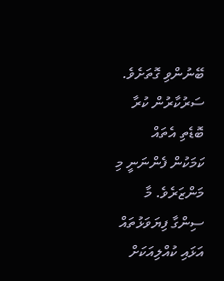ބޭނުންވި ގޮތަށެވެ.
ސަރުކާރުން ކުރާ ބޮޑެތި އެތައް ކަމަކުން ފެންނަނީ މި މަންޒަރެވެ. މާ ސިންގާ ފިޔަވަޅުތައް އަޅައި ކުއްލިއަކަށް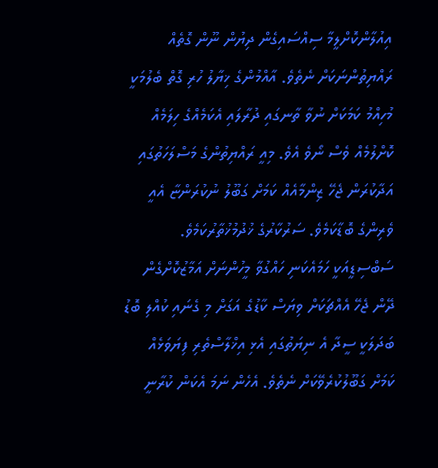އިއުލާންކޮށްލީމާ ސިއްސައިގެން ދިޔުން ނޫން ގޮތެއް ރައްޔިތުންނަކަށް ނެތެވެ. އާއްމުންގެ ޚިޔާލު ހުރި ގޮތް ބެލުމަކީ މުހިއްމު ކަމަކަށް ނުވާ ތާނގައި ދުރާލައި އެކަމެއްގެ ހިލަމެއް ކޮށްލުމެއް ވެސް ނޯވެ އެވެ. މިއީ ރައްޔިތުންގެ މަސްލަހަތުގައި އަދާކުރަން ޖެހޭ ޒިންމާއެއް ކަމަށް ގަބޫލު ނުކުރަންޏާ އެއީ ވެރިންގެ ބޮޑާކަމެވެ. ސަރުކާރުގެ ޚުދުމުޚުތާރުކަމެވެ.
ސަބްސިޑީއަކީ ހަމައެކަނި ހައްގުވާ މީހުންނަށް އަމާޒުކޮށްގެން ދޭން ޖެހޭ އެއްޗަކަށް ވިޔަސް ކާޑުގެ އަގަށް މި ގެނައި ކުއްލި ބޮޑު ބަދަލަކީ ސީދާ އެ ނިޔަތުގައި އެޅި އިޚްލާސްތެރި ފިޔަވަޅެއް ކަމަށް ގަބޫލުކުރެވޭކަށް ނެތެވެ. އެހެން ނަމަ އެކަން ކުރާނީ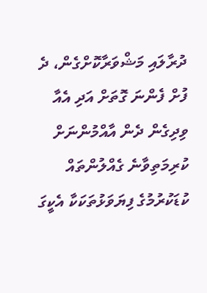ދުރާލައި މަޝްވަރާކޮށްގެން، ދެ ފުށް ފެންނަ ގޮތަށް އަދި އެއާ ވިދިގެން ދެން އާއްމުންނަށް ކުރިމަތިވާނެ ގެއްލުންތައް ކުޑަކުރުމުގެ ފިޔަވަޅުތަކަކާ އެކީގަ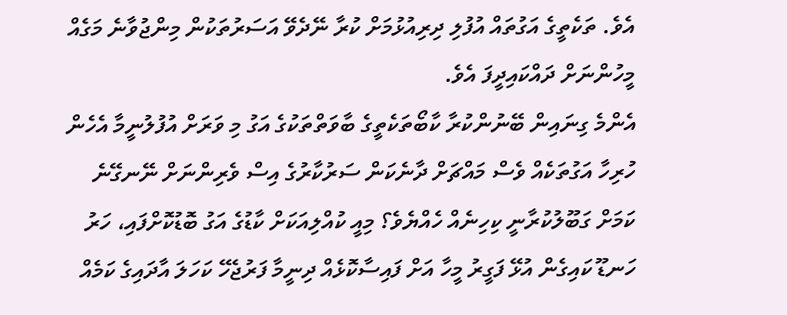އެވެ. ތަކެތީގެ އަގުތައް އުފުލި ދިރިއުޅުމަށް ކުރާ ނޭދެވޭ އަސަރުތަކުން މިންޖުވާނެ މަގެއް މީހުންނަށް ދައްކައިދީފަ އެވެ.
އެންމެ ގިނައިން ބޭނުންކުރާ ކާބޯތަކެތީގެ ބާވަތްތަކުގެ އަގު މި ވަރަށް އުފުލުނީމާ އެހެން ހުރިހާ އަގުތަކެއް ވެސް މައްޗަށް ދާނެކަން ސަރުކާރުގެ އިސް ވެރިންނަށް ނޭނގޭނެ ކަމަށް ގަބޫލުކުރާނީ ކިހިނެއް ހެއްޔެވެ؟ މިއީ ކުއްލިއަކަށް ކާޑުގެ އަގު ބޮޑުކޮށްފައި، ހަރު ހަނޑޫ ކައިގެން އުޅޭ ފަގީރު މީހާ އަށް ފައިސާކޮޅެއް ދިނީމާ ފަރުޖެހޭ ކަހަލަ އާދައިގެ ކަމެއް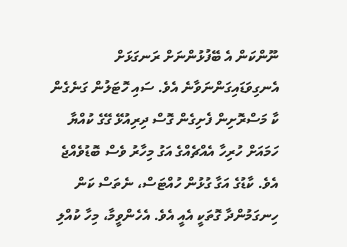ނޫންކަން އެ ބޭފުޅުންނަށް ރަނގަޅަށް އެނގިވަޑައިގަންނަވާނެ އެވެ. ސައި ހޮޓަލުން ގަނެގެން ކާ މަސްރޮށިން ފެށިގެން ގޮސް ދިރިއުޅޭ ގޭގެ ކުއްޔާ ހަމައަށް ހުރިހާ އެއްޗެއްގެ އަގު މިހާރު ވެސް ބޮޑުވެއްޖެ އެވެ. ކާޑުގެ އަގާ ގުޅުން ހުއްޓަސް، ނެތަސް ކަން ހިނގަމުންދާ ގޮތަކީ އެއީ އެވެ. އެހެންވީމާ، މިހާ ކުއްލި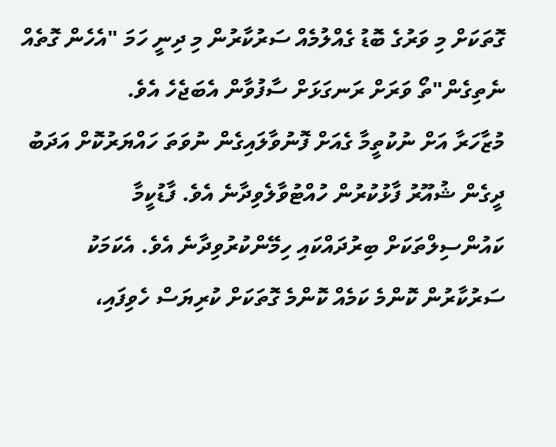ގޮތަކަށް މި ވަރުގެ ބޮޑު ގެއްލުމެއް ސަރުކާރުން މި ދިނީ ހަމަ "އެހެން ގޮތެއް ނެތިގެން"ތޯ ވަރަށް ރަނގަޅަށް ސާފުވާން އެބަޖެހެ އެވެ.
މުޒާހަރާ އަށް ނުކުތީމާ ގެއަށް ފޮނުވާލައިގެން ނުވަތަ ހައްޔަރުކޮށް އަދަބު ދީގެން ޝުއޫރު ފާޅުކުރުން ހުއްޓުވާލެވިދާނެ އެވެ. ފާޑުކީމާ ކައުންސިލްތަކަށް ބިރުދައްކައި ހިމޭންކުރުވިދާނެ އެވެ. އެކަމަކު ސަރުކާރުން ކޮންމެ ކަމެއް ކޮންމެ ގޮތަކަށް ކުރިޔަސް ހެވިފައި،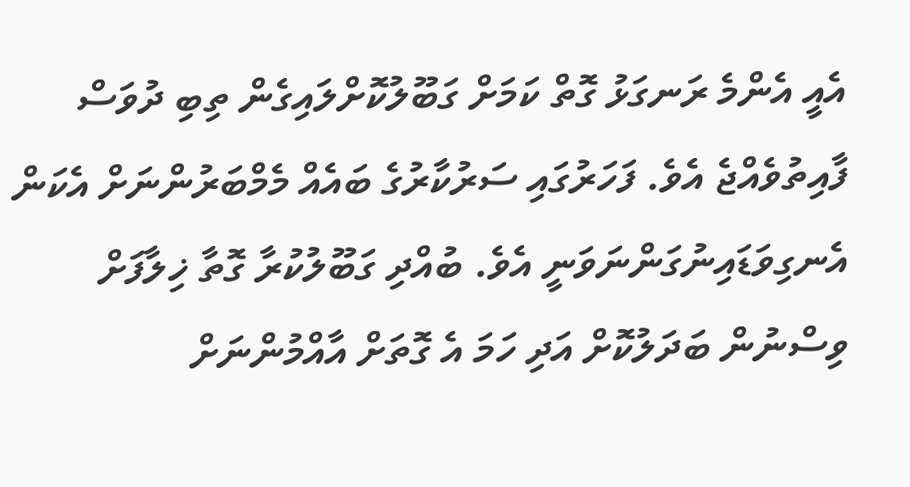އެއީ އެންމެ ރަނގަޅު ގޮތް ކަމަށް ގަބޫލުކޮށްލައިގެން ތިބި ދުވަސް ފާއިތުވެއްޖެ އެވެ. ފަހަރުގައި ސަރުކާރުގެ ބައެއް މެމްބަރުންނަށް އެކަން އެނގިވަޑައިނުގަންނަވަނީ އެވެ. ބުއްދި ގަބޫލުކުރާ ގޮތާ ޚިލާފަށް ވިސްނުން ބަދަލުކޮށް އަދި ހަމަ އެ ގޮތަށް އާއްމުންނަށް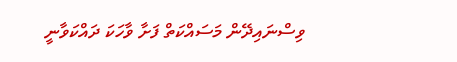ވިސްނައިދޭން މަސައްކަތް ފަށާ ވާހަކަ ދައްކަވާނީ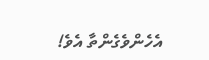އެހެންވެގެންތާ އެވެ!